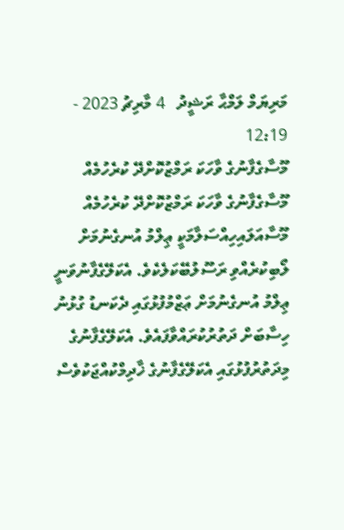މަރިޔަމް ލަމްޙާ ރަޝީދު   4 މާރިޗު 2023 - 12:19
މޫސާގެފާނުގެ ވާހަކަ ރަމްޒުކޮށްދޭ ކުރެހުމެއް
މޫސާގެފާނުގެ ވާހަކަ ރަމްޒުކޮށްދޭ ކުރެހުމެއް
މޫސާއަލައިހިއްސަލާމަކީ ޢިލްމު އުނގެނުމަށް ލޯބިކުރެއްވި ރަސޫލުބޭކަލެކެވެ. އެކަލޭގެފާނުވަނީ ޢިލްމު އުނގެނުމަށް ޢަޒްމުފުޅުގައި ދެކަނޑު ގުޅުނު ހިސާބަށް ދަތުރުކުރައްވާފައެވެ. އެކަލޭގެފާނުގެ މިދަތުރުފުޅުގައި އެކަލޭގެފާނުގެ ޚާދިމްކުއްޖަކުވެސް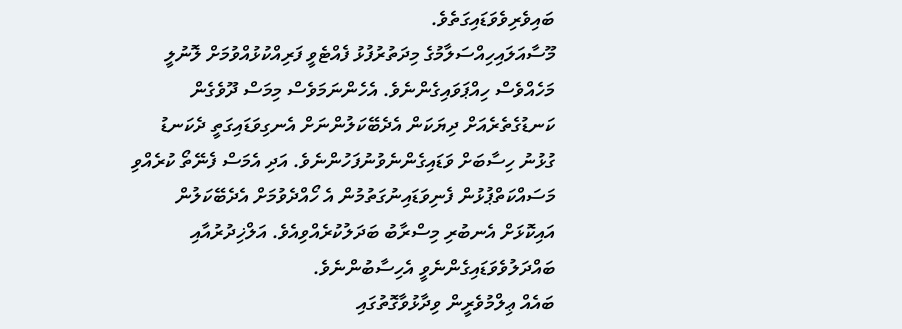ބައިވެރިވެވަޑައިގަތެވެ.
މޫސާއަލައިހިއްސަލާމުގެ މިދަތުރުފުޅު ފެއްޓެވީ ފަރިއްކުޅުއްވުމަށް ލޮނުލީ މަހެއްވެސް ހިއްޕަވައިގެންނެވެ. އެހެންނަމަވެސް މިމަސް ދޫވެގެން ކަނޑުގެތެރެއަށް ދިޔަކަން އެދެބޭކަލުންނަށް އެނގިވަޑައިގަތީ ދެކަނޑު ގުޅުނު ހިސާބަށް ވަޑައިގެންނެވުނުފަހުންނެވެ. އަދި އެމަސް ފެނޭތޯ ކުރެއްވި މަސައްކަތްޕުޅުން ފެނިވަޑައިނުގަތުމުން އެ ހޯއްދެވުމަށް އެދެބޭކަލުން އައިކޮޅަށް އެނބުރި މިސްރާބު ބަދަލުކުރެއްވިއެވެ. އަލްޚިދުރުއާއި ބައްދަލުވެވަޑައިގެންނެވީ އެހިސާބުންނެވެ.
ބައެއް ޢިލްމުވެރީން ވިދާޅުވާގޮތުގައި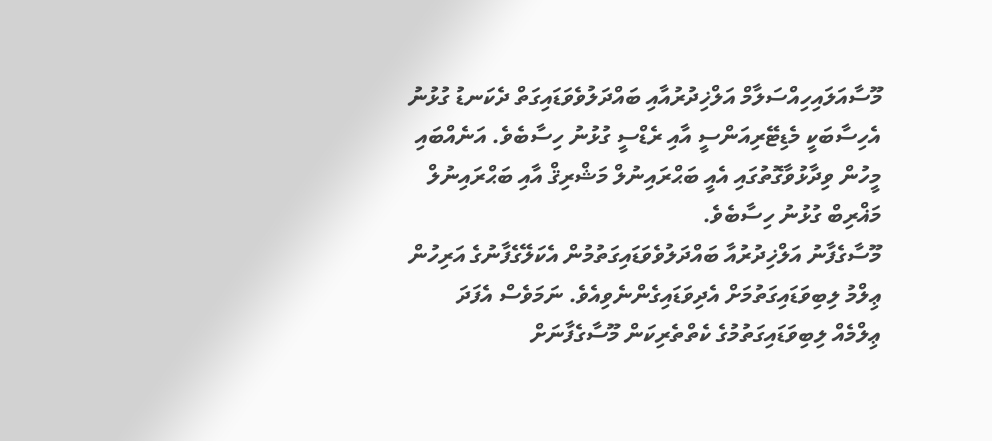މޫސާއަލައިހިއްސަލާމް އަލްޚިދުރުއާއި ބައްދަލުވެވަޑައިގަތް ދެކަނޑު ގުޅުނު އެހިސާބަކީ މެޑިޓޭރިއަންސީ އާއި ރެޑްސީ ގުޅުނު ހިސާބެވެ. އަނެއްބައި މީހުން ވިދާޅުވާގޮތުގައި އެއީ ބަޙްރައިނުލް މަޝްރިޤް އާއި ބަޙްރައިނުލް މަޣްރިބް ގުޅުނު ހިސާބެވެ.
މޫސާގެފާނު އަލްޚިދުރުއާ ބައްދަލުވެވަޑައިގަތުމުން އެކަލޭގެފާނުގެ އަރިހުން ޢިލްމު ލިބިވަޑައިގަތުމަށް އެދިވަޑައިގެންނެވިއެވެ. ނަމަވެސް އެފަދަ ޢިލްމެއް ލިބިވަޑައިގަތުމުގެ ކެތްތެރިކަން މޫސާގެފާނަށް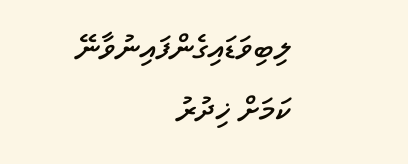ލިބިވަޑައިގެންފައިނުވާނޭ ކަމަށް ޚިދުރު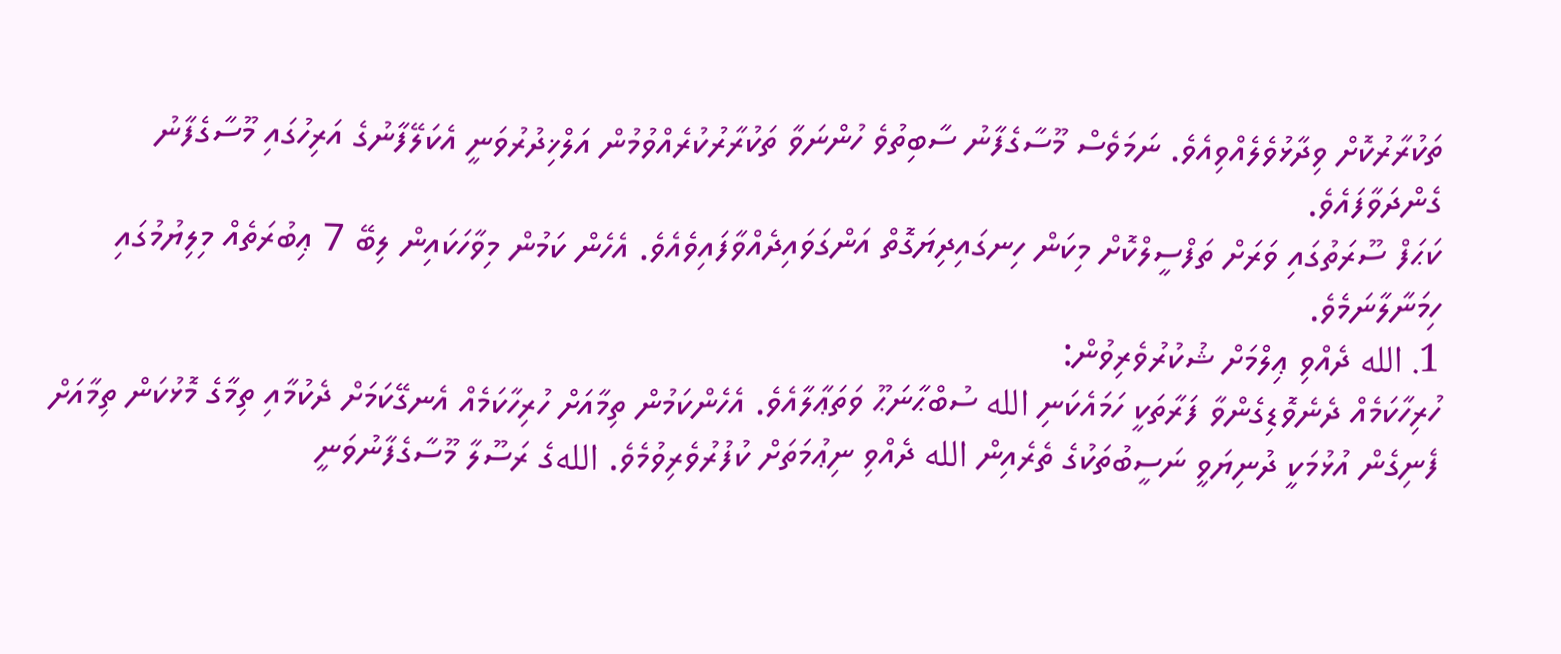ތަކުރާރުކޮށް ވިދާޅުވެލެއްވިއެވެ. ނަމަވެސް މޫސާގެފާނު ސާބިތުވެ ހުންނަވާ ތަކުރާރުކުރެއްވުމުން އަލްޚިދުރުވަނީ އެކަލޭފާނުގެ އަރިހުގައި މޫސާގެފާނު ގެންދަވާފައެވެ.
ކަޙަފް ސޫރަތުގައި ވަރަށް ތަފްސީލްކޮށް މިކަން ހިނގައިދިޔަގޮތް އަންގަވައިދެއްވާފައިވެއެވެ. އެހެން ކަމުން މިވާހަކައިން ލިބޭ 7 ޢިބުރަތެއް މިލިޔުމުގައި ހިމަނާލާނަމެވެ.
1. الله ދެއްވި ޢިލްމަށް ޝުކުރުވެރިވުން:
ހުރިހާކަމެއް ދެނެވޮޑިގެންވާ ފަރާތަކީ ހަމައެކަނި الله ސުބްޙާނަޙޫ ވަތަޢާލާއެވެ. އެހެންކަމުން ތިމާއަށް ހުރިހާކަމެއް އެނގޭކަމަށް ދެކުމާއި ތިމާގެ މޮޅުކަން ތިމާއަށް ފެނިގެން އުޅުމަކީ ދުނިޔަވީ ނަސީބުތަކުގެ ތެރެއިން الله ދެއްވި ނިޢުމަތަށް ކުފުރުވެރިވުމެވެ. اللهގެ ރަސޫލާ މޫސާގެފާނުވަނީ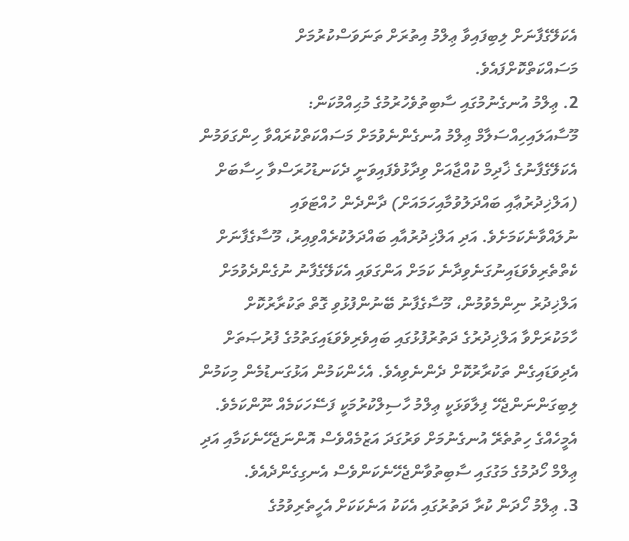އެކަލޭގެފާނަށް ލިބިފައިވާ ޢިލްމު އިތުރަށް ތަނަވަސްކުރުމަށް މަސައްކަތްކޮށްފައެވެ.
2. ޢިލްމު އުނގެނުމުގައި ސާބިތުވެހުރުމުގެ މުޙިއްމުކަން:
މޫސާއަލައިހިއްސަލާމް ޢިލްމު އުނގެންނެވުމަށް މަސައްކަތްކުރައްވާ ހިންގަވަމުން އެކަލޭގެފާނުގެ ޚާދިމް ކުއްޖާއަށް ވިދާޅުވެފައިވަނީ ދެކަނޑުހުރަސްވާ ހިސާބަށް (އަލްޚިދުރުޢާއި ބައްދަލުވުމާއިހަމައަށް) ދާންދެން ހުއްޓަވައި ނުލައްވާނެކަމަށެވެ. އަދި އަލްޚިދުރުއާއި ބައްދަލުކުރެއްވިއިރު، މޫސާގެފާނަށް ކެތްތެރިވެވަޑައިނުގަނެވިދާނެ ކަމަށް އަންގަވައި އެކަލޭގެފާނު ނުގެންދެވުމަށް އަލްޚިދުރު ނިންމެވުމުން، މޫސާގެފާނު ބޭނުންފުޅުވި ގޮތް ތަކުރާރުކޮށް ހާމަކުރަށްވާ އަލްޚިދުރުގެ ދަތުރުފުޅުގައި ބައިވެރިވެވަޑައިގަތުމުގެ ފުރުޞަތަށް އެދިވަޑައިގެން ތަކުރާރުކޮށް ދެންނެވިއެވެ. އެހެންކަމުން އަޅުގަނޑުމެން މިކަމުން ލިބިގަންނަންޖެހޭ ފިލާވަޅަކީ ޢިލްމު ހާސިލްކުރުމަކީ ފަސޭހަކަމެއް ނޫންކަމެވެ. އެމީހެއްގެ ހިތުތެރޭ އުނގެނުމަށް ވަރުގަދަ އަޒުމެއްވެސް އޮންނަޖެހޭނެކަމާއި އަދި ޢިލްމް ހޯދުމުގެ މަގުގައި ސާބިތުވާންޖެހޭނެކަންވެސް އެނގިގެންދެއެވެ.
3. ޢިލްމު ހޯދަން ކުރާ ދަތުރުގައި އެކަކު އަނެކަކަށް އެހީތެރިވުމުގެ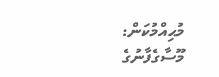މުޙިއްމުކަން:
މޫސާގެފާނުގެ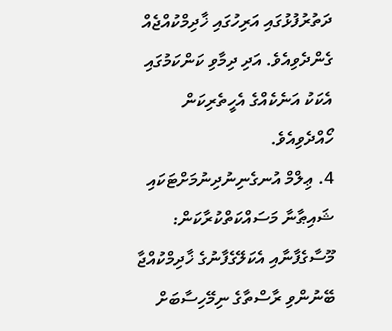ދަތުރުފުޅުގައި އަރިހުގައި ޚާދިމްކުއްޖެއް ގެންދެވިއެވެ. އަދި ދިމާވި ކަންކަމުގައި އެކަކު އަނެކެއްގެ އެހީތެރިކަން ހޯއްދެވިއެވެ.
4. ޢިލްމް އުނގެނިނުދިނުމަށްޓަކައި ޝައިޠާނާ މަސައްކަތްކުރާކަން:
މޫސާގެފާނާއި އެކަލޭގެފާނުގެ ޚާދިމްކުއްޖާ ބޭނުންވި ރާސްތާގެ ނިމޭހިސާބަށް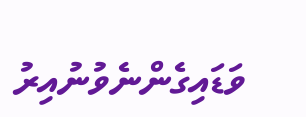ވަޑައިގެންނެވުނުއިރު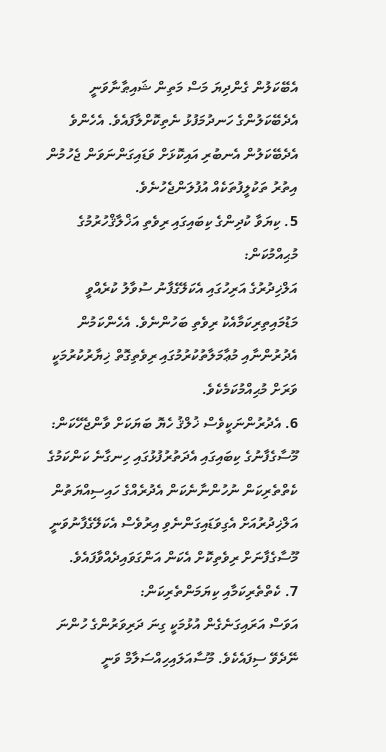އެބޭކަލުން ގެންދިޔަ މަސް މަތިން ޝައިޠާނާވަނީ އެދެބޭކަލުންގެ ހަނދުމަފުޅު ނެތިކޮށްލާފައެވެ. އެހެންވެ އެދެބޭކަލުން އެނބުރި އައިކޮޅަށް ވަޑައިގަންނަވަން ޖެހުމުން އިތުރު ތަކުލީފުތަކެއް އުފުލަންޖެހުނެވެ.
5. ކިޔަވާ ކުދިންގެ ކިބައިގައި ރިވެތި އަޚްލާޤްހުރުމުގެ މުޙިއްމުކަން:
އަލްޚިދުރުގެ އަރިހުގައި އެކަލޭގެފާނު ސުވާލު ކުރެއްވީ މަޑުމައިތިރިކަމާއެކު ރިވެތި ބަހުންނެވެ. އެހެންކަމުން އެދުރުންނާއި މުޢާމަލާތުކުރުމުގައި ރިވެތިގޮތް ޚިޔާރުކުރުމަކީ ވަރަށް މުޙިއްމުކަމެކެވެ.
6. އެދުރުންނަކީވެސް ޚުލްޤު ހެޔޮ ބަޔަކަށް ވާންޖެހޭކަން:
މޫސާގެފާނުގެ ކިބައިގައި އެދަތުރުފުޅުގައި ހިނގާނެ ކަންކަމުގެ ކެތްތެރިކަން ނުހުންނާނެކަން އެދުރެއްގެ ހައިސިއްޔަތުން އަލްޚިދުރުއަށް އެގިވަޑައިގަންނެވި އިރުވެސް އެކަލޭގެފާނުވަނީ މޫސާގެފާނަށް ރިވެތިކޮށް އެކަން އަންގަވައިދެއްވާފައެވެ.
7. ކެތްތެރިކަމާއި ކިޔަމަންތެރިކަން:
އަވަސް އަރައިގަނެގެން އުޅުމަކީ ގިނަ ދަރިވަރުންގެ ހުންނަ ނޭދެވޭ ސިފައެކެވެ. މޫސާއަލައިހިއްސަލާމް ވަނީ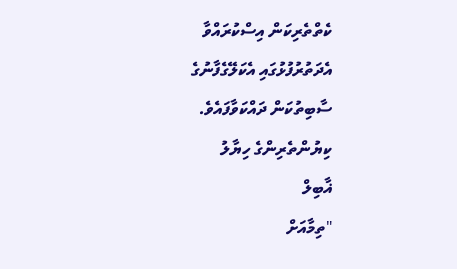ކެތްތެރިކަން އިސްކުރައްވާ އެދަތުރުފުޅުގައި އެކަލޭގެފާނުގެ ސާބިތުކަން ދައްކަވާފައެވެ.
ކިޔުންތެރިންގެ ހިޔާލު
ޣާބިލް
"ތިމާއަށް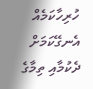ހުރިހާކަމެއް އެނގޭކަމަށް ދެކުމާއި ތިމާގެ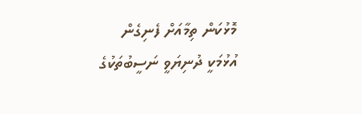މޮޅުކަން ތިމާއަށް ފެނިގެން އުޅުމަކީ ދުނިޔަވީ ނަސީބުތަކުގެ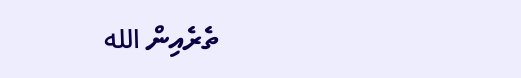ތެރެއިން الله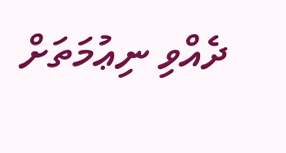ދެއްވި ނިޢުމަތަށް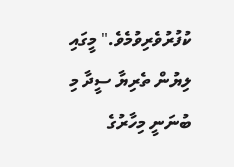ކުފުރުވެރިވުމެވެ." މީގައި ލިޔުން ތެރިޔާ ސީދާ މި ބުނަނީ މިހާރުގެ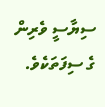ސިޔާސީ ވެރިން ގެ ސިފަތަކެވެ.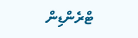ޓްރެންޑިން